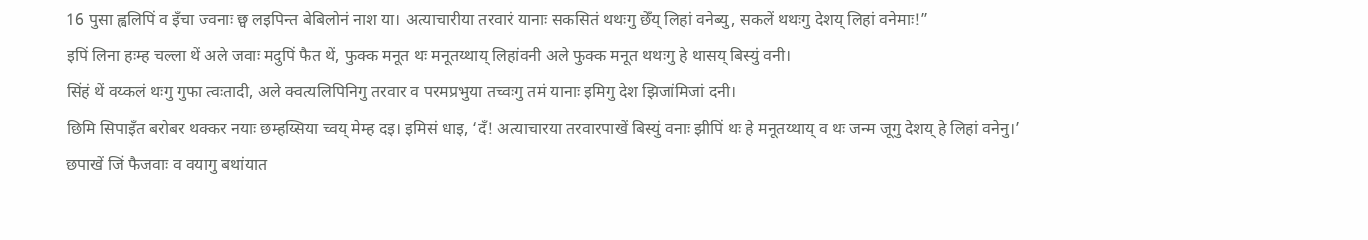16 पुसा ह्वलिपिं व इँचा ज्वनाः छ्व लइपिन्त बेबिलोनं नाश या। अत्याचारीया तरवारं यानाः सकसितं थथःगु छेँय् लिहां वनेब्यु, सकलें थथःगु देशय् लिहां वनेमाः!”
इपिं लिना हःम्ह चल्ला थें अले जवाः मदुपिं फैत थें, फुक्क मनूत थः मनूतय्थाय् लिहांवनी अले फुक्क मनूत थथःगु हे थासय् बिस्युं वनी।
सिंहं थें वय्कलं थःगु गुफा त्वःतादी, अले क्वत्यलिपिनिगु तरवार व परमप्रभुया तच्वःगु तमं यानाः इमिगु देश झिजांमिजां दनी।
छिमि सिपाइँत बरोबर थक्कर नयाः छम्हय्सिया च्वय् मेम्ह दइ। इमिसं धाइ, ‘दँ! अत्याचारया तरवारपाखें बिस्युं वनाः झीपिं थः हे मनूतय्थाय् व थः जन्म जूगु देशय् हे लिहां वनेनु।’
छपाखें जिं फैजवाः व वयागु बथांयात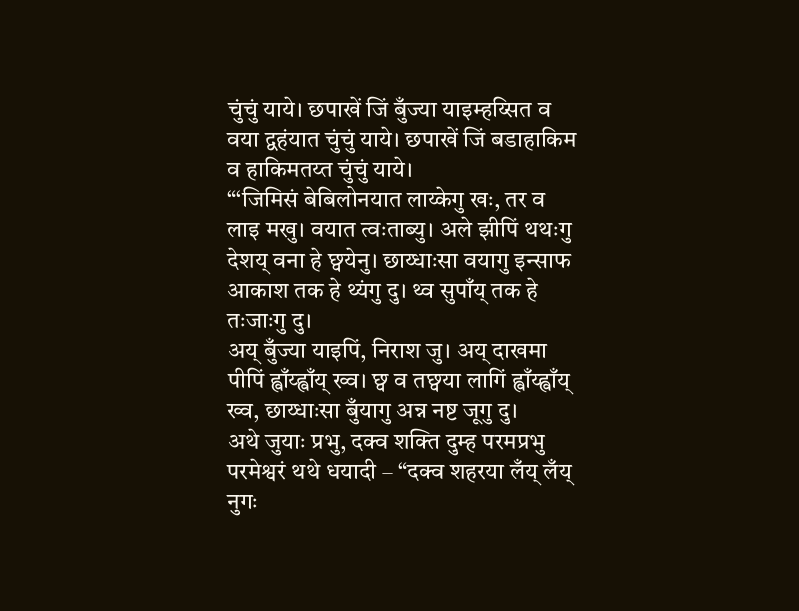चुंचुं याये। छपाखें जिं बुँज्या याइम्हय्सित व वया द्वहंयात चुंचुं याये। छपाखें जिं बडाहाकिम व हाकिमतय्त चुंचुं याये।
“‘जिमिसं बेबिलोनयात लाय्केगु खः, तर व लाइ मखु। वयात त्वःताब्यु। अले झीपिं थथःगु देशय् वना हे छ्वयेनु। छाय्धाःसा वयागु इन्साफ आकाश तक हे थ्यंगु दु। थ्व सुपाँय् तक हे तःजाःगु दु।
अय् बुँज्या याइपिं, निराश जु। अय् दाखमा पीपिं ह्वाँय्ह्वाँय् ख्व। छ्व व तछ्वया लागिं ह्वाँय्ह्वाँय् ख्व, छाय्धाःसा बुँयागु अन्न नष्ट जूगु दु।
अथे जुयाः प्रभु, दक्व शक्ति दुम्ह परमप्रभु परमेश्वरं थथे धयादी – “दक्व शहरया लँय् लँय् नुगः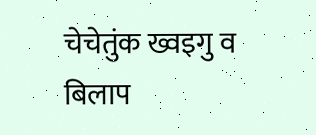चेचेतुंक ख्वइगु व बिलाप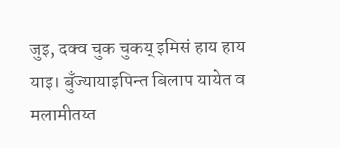जुइ, दक्व चुक चुकय् इमिसं हाय हाय याइ। बुँज्यायाइपिन्त बिलाप यायेत व मलामीतय्त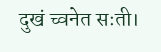दुखं च्वनेत सःती।